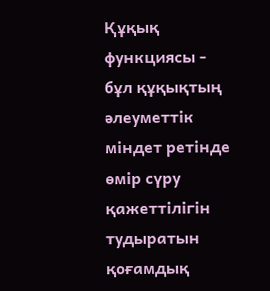Құқық функциясы - бұл құқықтың әлеуметтік міндет ретінде өмір сүру қажеттілігін тудыратын қоғамдық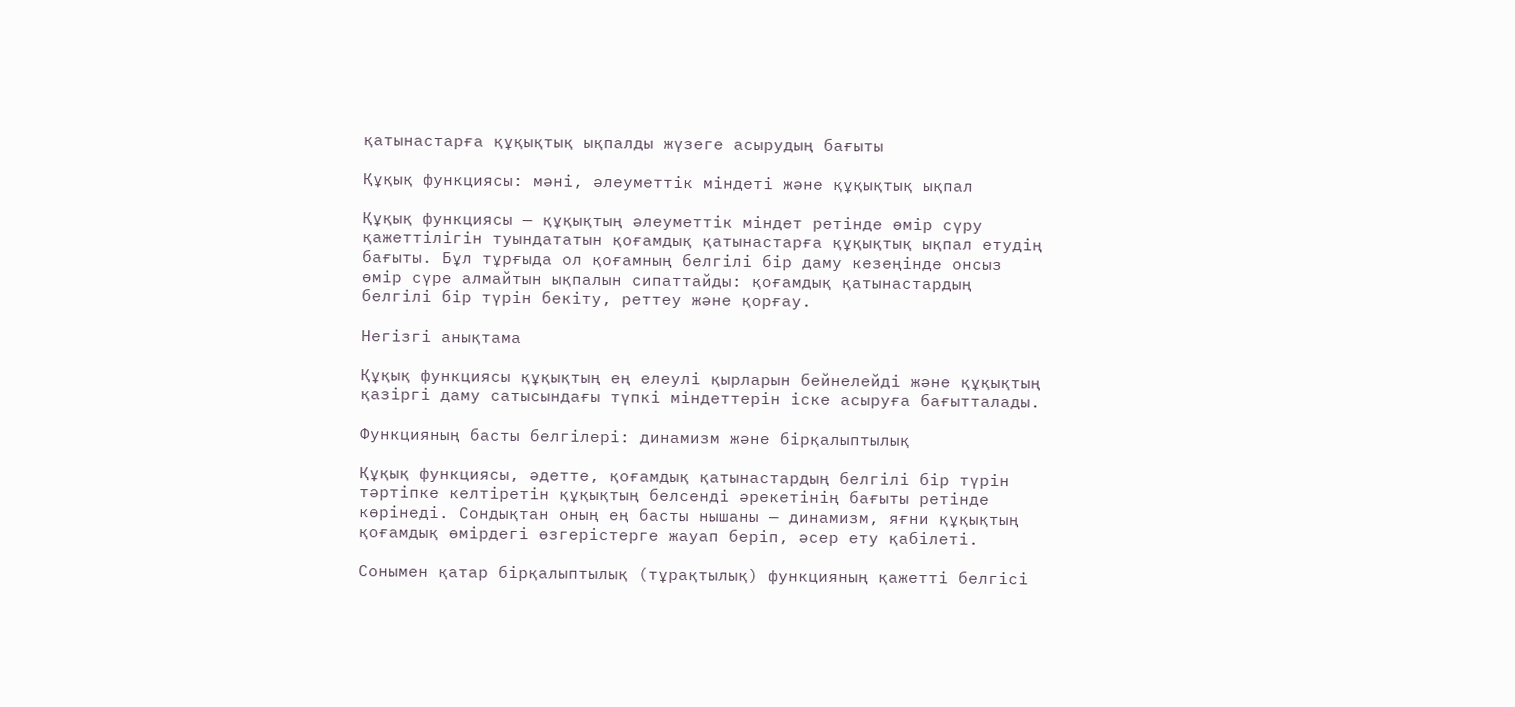қатынастарға құқықтық ықпалды жүзеге асырудың бағыты

Құқық функциясы: мәні, әлеуметтік міндеті және құқықтық ықпал

Құқық функциясы — құқықтың әлеуметтік міндет ретінде өмір сүру қажеттілігін туындататын қоғамдық қатынастарға құқықтық ықпал етудің бағыты. Бұл тұрғыда ол қоғамның белгілі бір даму кезеңінде онсыз өмір сүре алмайтын ықпалын сипаттайды: қоғамдық қатынастардың белгілі бір түрін бекіту, реттеу және қорғау.

Негізгі анықтама

Құқық функциясы құқықтың ең елеулі қырларын бейнелейді және құқықтың қазіргі даму сатысындағы түпкі міндеттерін іске асыруға бағытталады.

Функцияның басты белгілері: динамизм және бірқалыптылық

Құқық функциясы, әдетте, қоғамдық қатынастардың белгілі бір түрін тәртіпке келтіретін құқықтың белсенді әрекетінің бағыты ретінде көрінеді. Сондықтан оның ең басты нышаны — динамизм, яғни құқықтың қоғамдық өмірдегі өзгерістерге жауап беріп, әсер ету қабілеті.

Сонымен қатар бірқалыптылық (тұрақтылық) функцияның қажетті белгісі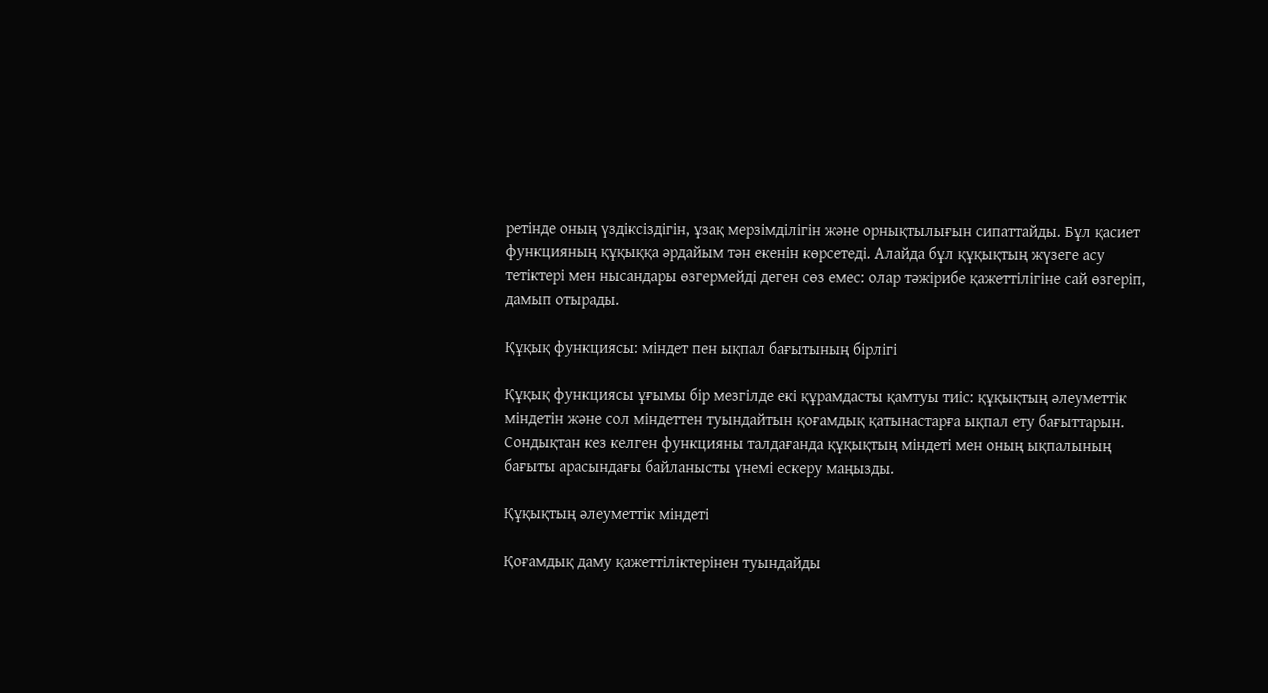ретінде оның үздіксіздігін, ұзақ мерзімділігін және орнықтылығын сипаттайды. Бұл қасиет функцияның құқыққа әрдайым тән екенін көрсетеді. Алайда бұл құқықтың жүзеге асу тетіктері мен нысандары өзгермейді деген сөз емес: олар тәжірибе қажеттілігіне сай өзгеріп, дамып отырады.

Құқық функциясы: міндет пен ықпал бағытының бірлігі

Құқық функциясы ұғымы бір мезгілде екі құрамдасты қамтуы тиіс: құқықтың әлеуметтік міндетін және сол міндеттен туындайтын қоғамдық қатынастарға ықпал ету бағыттарын. Сондықтан кез келген функцияны талдағанда құқықтың міндеті мен оның ықпалының бағыты арасындағы байланысты үнемі ескеру маңызды.

Құқықтың әлеуметтік міндеті

Қоғамдық даму қажеттіліктерінен туындайды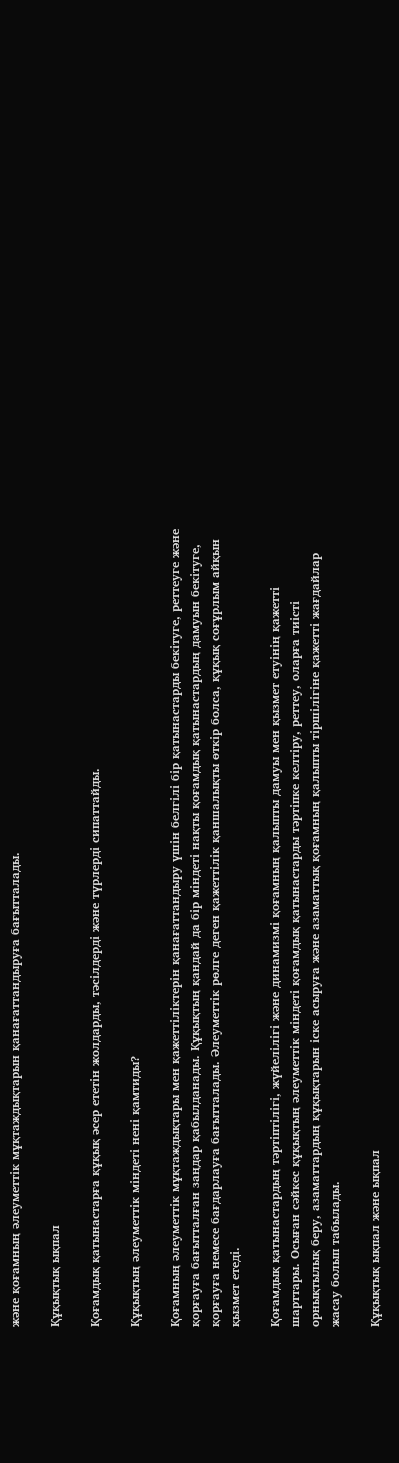және қоғамның әлеуметтік мұқтаждықтарын қанағаттандыруға бағытталады.

Құқықтық ықпал

Қоғамдық қатынастарға құқық әсер ететін жолдарды, тәсілдерді және түрлерді сипаттайды.

Құқықтың әлеуметтік міндеті нені қамтиды?

Қоғамның әлеуметтік мұқтаждықтары мен қажеттіліктерін қанағаттандыру үшін белгілі бір қатынастарды бекітуге, реттеуге және қорғауға бағытталған заңдар қабылданады. Құқықтың қандай да бір міндеті нақты қоғамдық қатынастардың дамуын бекітуге, қорғауға немесе бағдарлауға бағытталады. Әлеуметтік рөлге деген қажеттілік қаншалықты өткір болса, құқық соғұрлым айқын қызмет етеді.

Қоғамдық қатынастардың тәртіптілігі, жүйелілігі және динамизмі қоғамның қалыпты дамуы мен қызмет етуінің қажетті шарттары. Осыған сәйкес құқықтың әлеуметтік міндеті қоғамдық қатынастарды тәртіпке келтіру, реттеу, оларға тиісті орнықтылық беру, азаматтардың құқықтарын іске асыруға және азаматтық қоғамның қалыпты тіршілігіне қажетті жағдайлар жасау болып табылады.

Құқықтық ықпал және ықпал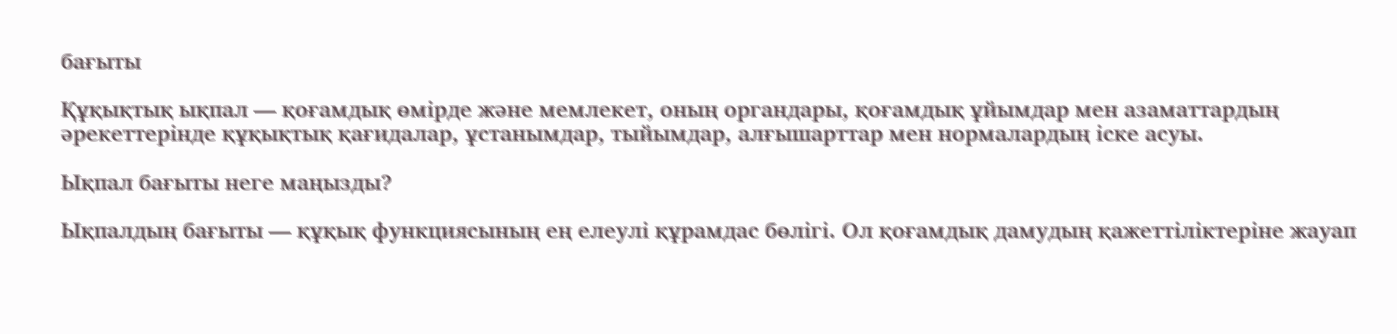бағыты

Құқықтық ықпал — қоғамдық өмірде және мемлекет, оның органдары, қоғамдық ұйымдар мен азаматтардың әрекеттерінде құқықтық қағидалар, ұстанымдар, тыйымдар, алғышарттар мен нормалардың іске асуы.

Ықпал бағыты неге маңызды?

Ықпалдың бағыты — құқық функциясының ең елеулі құрамдас бөлігі. Ол қоғамдық дамудың қажеттіліктеріне жауап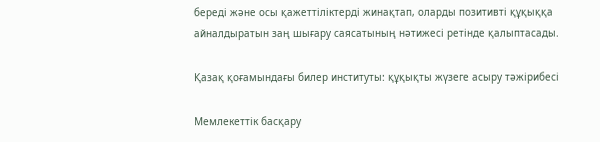береді және осы қажеттіліктерді жинақтап, оларды позитивті құқыққа айналдыратын заң шығару саясатының нәтижесі ретінде қалыптасады.

Қазақ қоғамындағы билер институты: құқықты жүзеге асыру тәжірибесі

Мемлекеттік басқару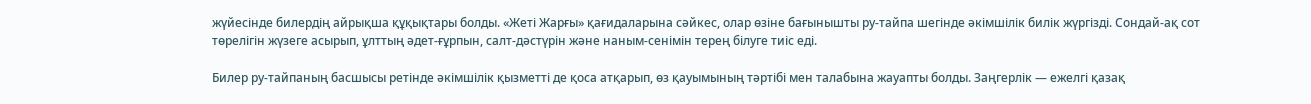жүйесінде билердің айрықша құқықтары болды. «Жеті Жарғы» қағидаларына сәйкес, олар өзіне бағынышты ру-тайпа шегінде әкімшілік билік жүргізді. Сондай-ақ сот төрелігін жүзеге асырып, ұлттың әдет-ғұрпын, салт-дәстүрін және наным-сенімін терең білуге тиіс еді.

Билер ру-тайпаның басшысы ретінде әкімшілік қызметті де қоса атқарып, өз қауымының тәртібі мен талабына жауапты болды. Заңгерлік — ежелгі қазақ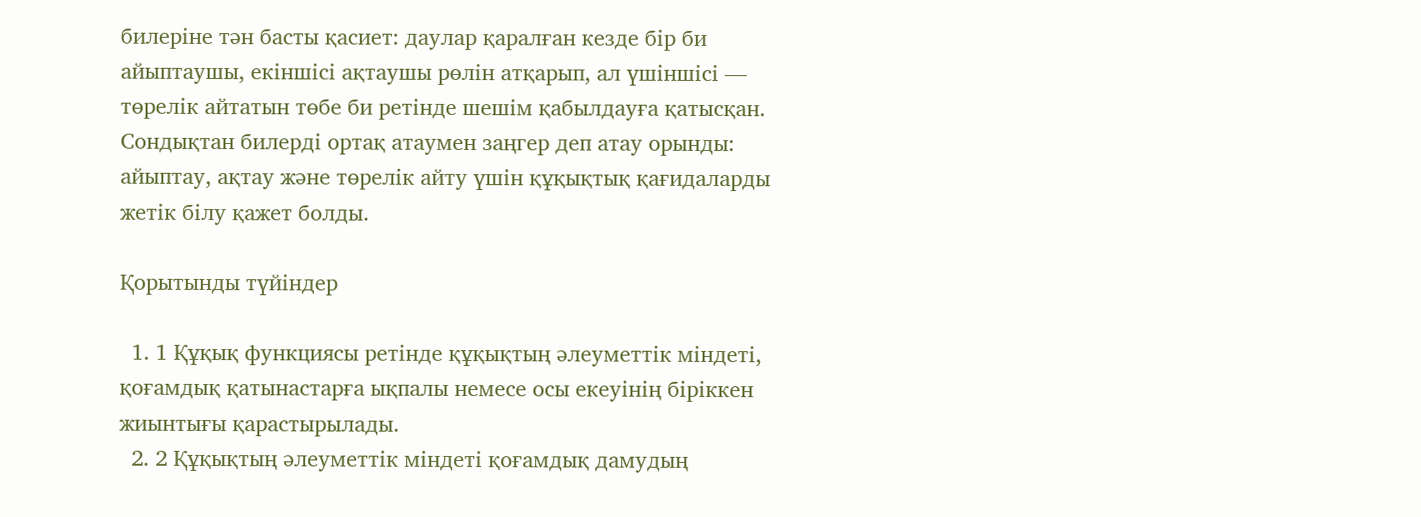билеріне тән басты қасиет: даулар қаралған кезде бір би айыптаушы, екіншісі ақтаушы рөлін атқарып, ал үшіншісі — төрелік айтатын төбе би ретінде шешім қабылдауға қатысқан. Сондықтан билерді ортақ атаумен заңгер деп атау орынды: айыптау, ақтау және төрелік айту үшін құқықтық қағидаларды жетік білу қажет болды.

Қорытынды түйіндер

  1. 1 Құқық функциясы ретінде құқықтың әлеуметтік міндеті, қоғамдық қатынастарға ықпалы немесе осы екеуінің біріккен жиынтығы қарастырылады.
  2. 2 Құқықтың әлеуметтік міндеті қоғамдық дамудың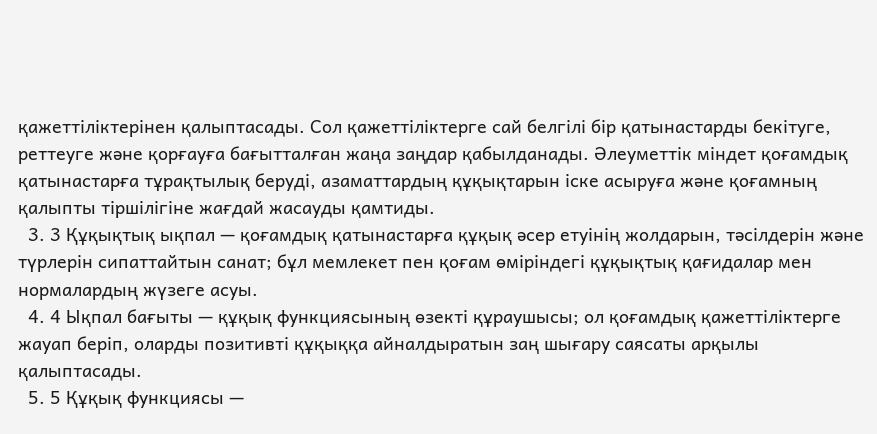қажеттіліктерінен қалыптасады. Сол қажеттіліктерге сай белгілі бір қатынастарды бекітуге, реттеуге және қорғауға бағытталған жаңа заңдар қабылданады. Әлеуметтік міндет қоғамдық қатынастарға тұрақтылық беруді, азаматтардың құқықтарын іске асыруға және қоғамның қалыпты тіршілігіне жағдай жасауды қамтиды.
  3. 3 Құқықтық ықпал — қоғамдық қатынастарға құқық әсер етуінің жолдарын, тәсілдерін және түрлерін сипаттайтын санат; бұл мемлекет пен қоғам өміріндегі құқықтық қағидалар мен нормалардың жүзеге асуы.
  4. 4 Ықпал бағыты — құқық функциясының өзекті құраушысы; ол қоғамдық қажеттіліктерге жауап беріп, оларды позитивті құқыққа айналдыратын заң шығару саясаты арқылы қалыптасады.
  5. 5 Құқық функциясы —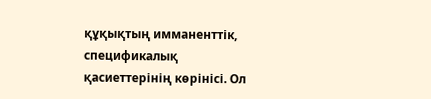құқықтың имманенттік, спецификалық қасиеттерінің көрінісі. Ол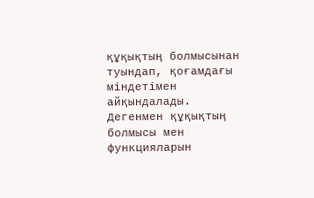құқықтың болмысынан туындап, қоғамдағы міндетімен айқындалады. Дегенмен құқықтың болмысы мен функцияларын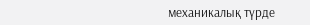механикалық түрде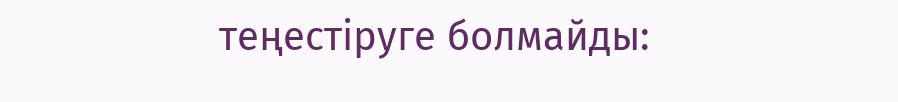теңестіруге болмайды: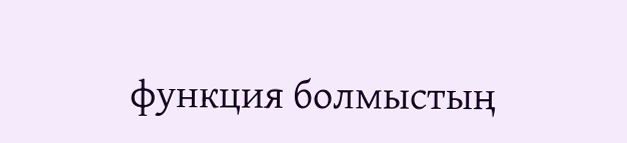функция болмыстың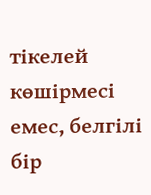тікелей көшірмесі емес, белгілі бір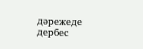дәрежеде дербес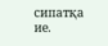сипатқа ие.